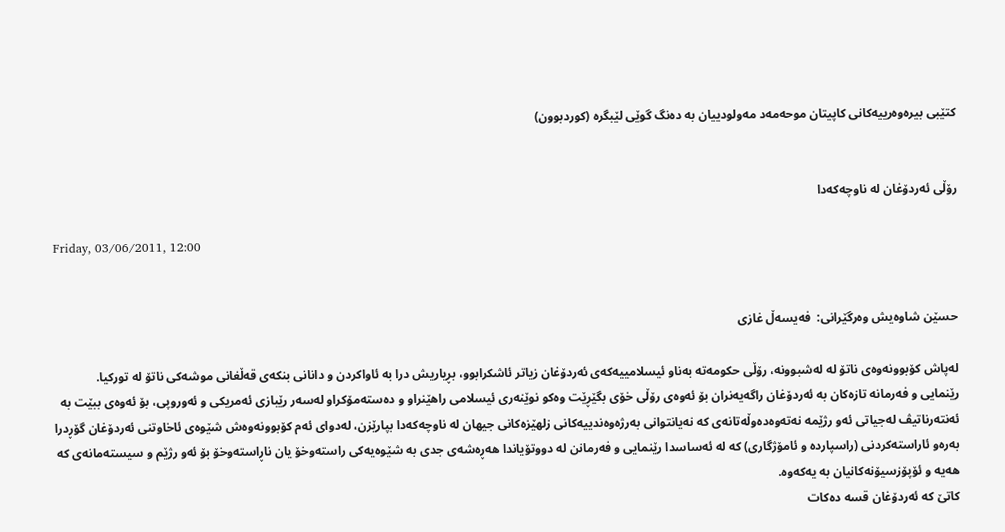کتێبی بیرەوەرییەکانی کاپیتان موحەمەد مەولودییان بە دەنگ گوێی لێبگرە (کوردبوون)


رۆڵى ئه‌ردۆغان له‌ ناوچه‌که‌دا

Friday, 03/06/2011, 12:00


حسێن شاوه‌یش وه‌رگێرانی:  فه‌یسه‌ڵ غازی

له‌پاش کۆبوونه‌وه‌ى ناتۆ له‌ له‌شبوونه‌، رۆڵى حکومه‌ته‌ به‌ناو ئیسلامییه‌که‌ى ئه‌ردۆغان زیاتر ئاشکرابوو، بڕیاریش درا به‌ ئاواکردن و دانانى بنکه‌ى قه‌ڵغانى موشه‌کى ناتۆ له‌ تورکیا.
رێنمایى و فه‌رمانه‌ تازه‌کان به‌ ئه‌ردۆغان راگه‌یه‌نران بۆ ئه‌وه‌ى رۆڵى خۆى بگێڕێت وه‌کو نوێنه‌رى ئیسلامى راهێنراو و ده‌سته‌مۆکراو له‌سه‌ر رێبازى ئه‌مریکى و ئه‌وروپی، بۆ ئه‌وه‌ى ببێت به‌ ئه‌نته‌رناتیڤ له‌جیاتى ئه‌و رژێمه‌ نه‌ته‌وه‌‌ده‌وڵه‌تانه‌ى که‌ نه‌یانتوانى به‌رژه‌وه‌ندییه‌کانى زلهێزه‌کانى جیهان له‌ ناوچه‌که‌دا بپارێزن، له‌دواى ئه‌م کۆبوونه‌وه‌ش شێوه‌ى ئاخاوتنى ئه‌ردۆغان گۆڕدرا به‌ره‌و ئاراسته‌کردنى (راسپارده‌ و ئامۆژگاری) که‌ له‌ ئه‌ساسدا رێنمایى و فه‌رمانن له‌ دووتۆیاندا هه‌ڕه‌شه‌ى جدى به‌ شێوه‌یه‌کى راسته‌وخۆ یان ناڕاسته‌وخۆ بۆ ئه‌و رژێم و سیسته‌مانه‌ى که‌ هه‌یه‌ و ئۆپۆزسیۆنه‌کانیان به‌ یه‌که‌وه‌.
کاتێ که‌ ئه‌ردۆغان قسه‌ ده‌کات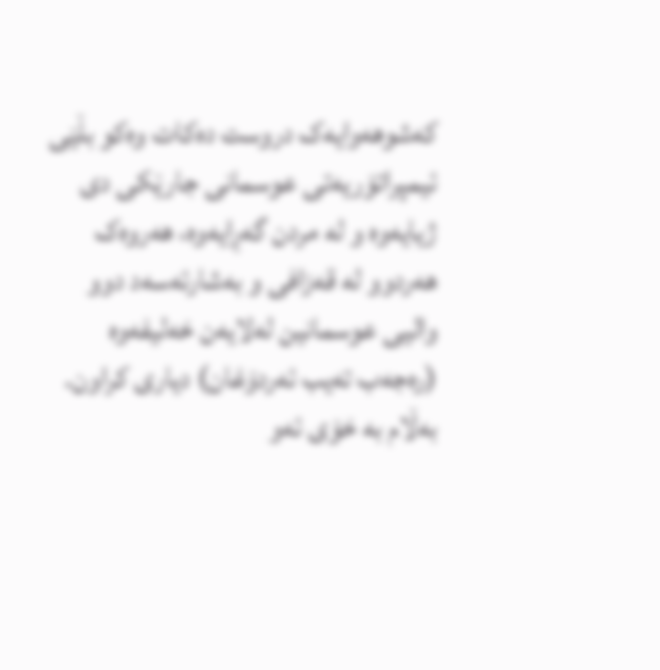که‌شوهه‌وایه‌ک دروست ده‌کات وه‌کو بڵێى ئیمپراتۆریه‌تى عوسمانى جارێکى دى ژیایه‌وه‌ و له‌ مردن گه‌ڕایه‌وه‌، هه‌روه‌ک هه‌ردوو له‌ قه‌زافى و به‌شارئه‌سه‌د دوو والیى عوسمانین له‌لایه‌ن خه‌لیفه‌وه‌ (ره‌جه‌ب ته‌یب ئه‌ردۆغان) دیاری کراون. به‌ڵام به‌ خۆى ئه‌و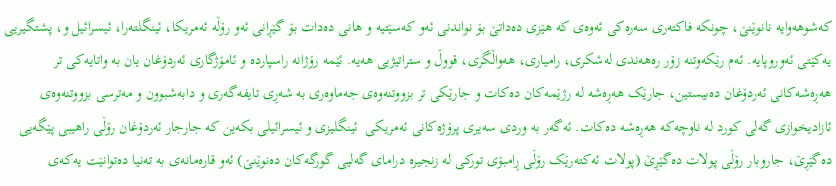که‌شوهه‌وایه‌ نانوێنێ، چونکه‌ فاکته‌رى سه‌ره‌کى ئه‌وه‌ى که‌ هێزى ده‌داتێ بۆ نواندنى ئه‌و که‌سێتیه‌ و هانى ده‌دات بۆ گێڕانى ئه‌و رۆڵه‌ ئه‌مریکا، ئینگلته‌را، ئیسرائیل و، پشتگیریى یه‌کێتى ئه‌وروپایه‌. ئه‌م رێکه‌وتنه‌ زۆر ره‌هه‌ندى له‌شکری، رامیاری، هه‌واڵگری، قووڵ و ستراتیژیى هه‌یه‌. ئێمه‌ رۆژانه‌ راسپارده‌ و ئامۆژگارى ئه‌ردۆغان یان به‌ واتایه‌کى تر هه‌ڕه‌شه‌کانى ئه‌ردۆغان ده‌بیستین، جارێک هه‌ڕه‌شه‌ له‌ رژێمه‌کان ده‌کات و جارێکى تر بزووتنه‌وه‌ى جه‌ماوه‌رى به‌ شه‌ڕى تایفه‌گه‌رى و دابه‌شبوون و مه‌ترسى بزووتنه‌وه‌ى ئازادیخوازى گه‌لى کورد له‌ ناوچه‌که‌ هه‌ڕه‌شه‌ ده‌کات. ئه‌گه‌ر به‌ وردى سه‌یرى پرۆژه‌کانى ئه‌مریکى ‌ ئینگلیزى و ئیسرائیلى بکه‌ین که‌ جارجار ئه‌ردۆغان رۆڵى راهیبى پێگه‌یی ده‌گێڕێ، جاروبار رۆڵى پولات ده‌گێڕێ (پولات ئه‌کته‌رێک رۆڵى ڕامبۆى تورکى له‌ زنجیره‌ دراماى گه‌لیى گورگه‌کان ده‌نوێنێ) ئه‌و قاره‌مانه‌ى به‌ ته‌نیا ده‌توانێت یه‌که‌ى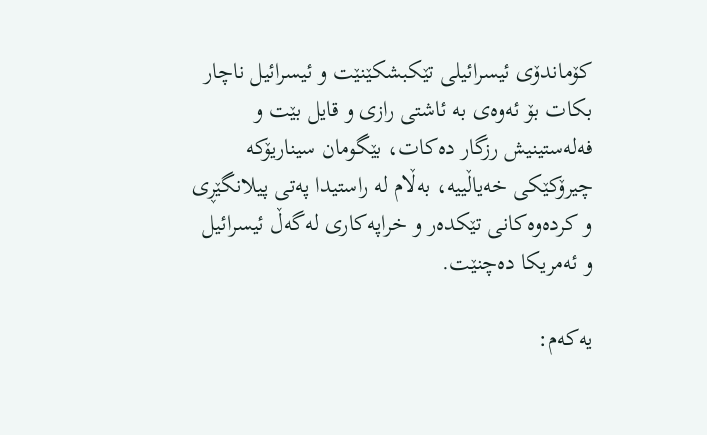کۆماندۆى ئیسرائیلى تێکبشکێنێت و ئیسرائیل ناچار بکات بۆ ئه‌وه‌ى به‌ ئاشتى رازى و قایل بێت و فه‌له‌ستینیش رزگار ده‌کات، بێگومان سیناریۆکه‌ چیرۆکێکى خه‌یاڵییه‌، به‌ڵام له‌ راستیدا په‌تى پیلانگێڕى و کرده‌وه‌کانى تێکده‌ر و خراپه‌کارى له‌گه‌ڵ ئیسرائیل و ئه‌مریکا ده‌چنێت.

یه‌که‌م: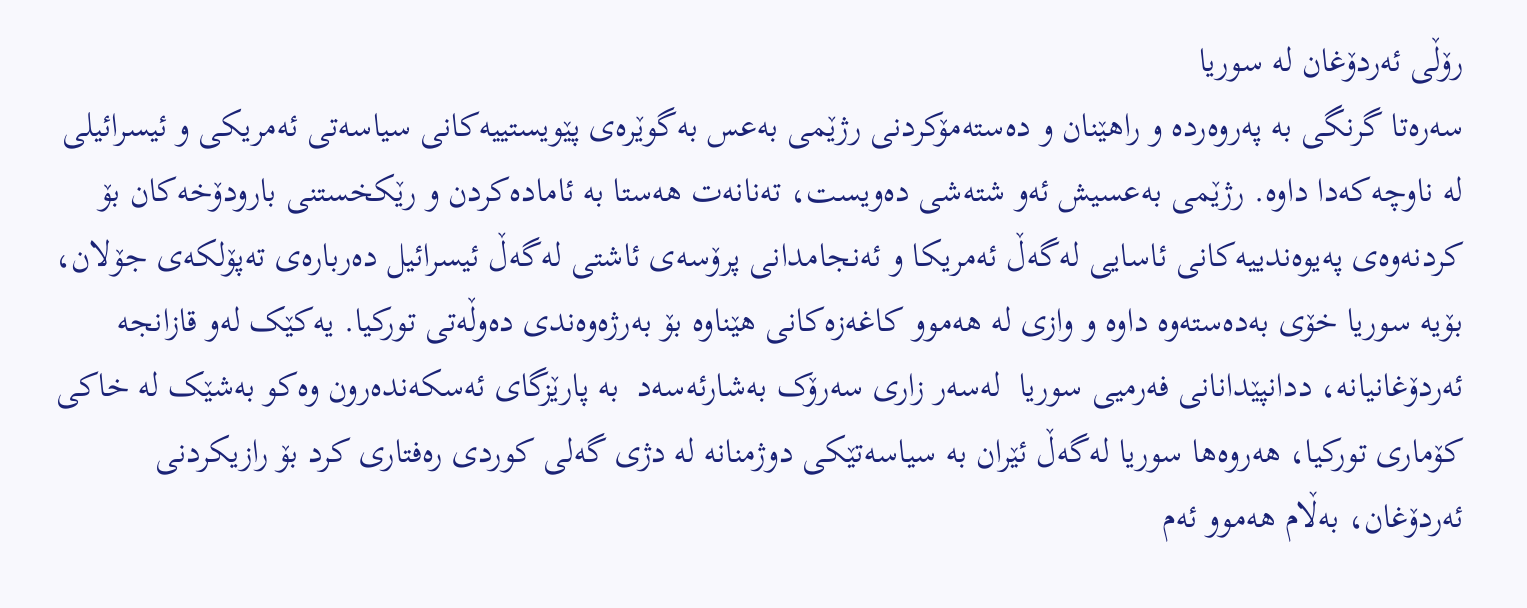رۆڵى ئه‌ردۆغان له‌ سوریا
سه‌ره‌تا گرنگى به‌ په‌روه‌رده‌ و راهێنان و ده‌سته‌مۆکردنى رژێمى به‌عس به‌گوێره‌ى پێویستییه‌کانى سیاسه‌تى ئه‌مریکى و ئیسرائیلى له‌ ناوچه‌که‌دا داوه‌. رژێمى به‌عسیش ئه‌و شته‌شى ده‌ویست، ته‌نانه‌ت هه‌ستا به‌ ئاماده‌کردن و رێکخستنى بارودۆخه‌کان بۆ کردنه‌وه‌ى په‌یوه‌ندییه‌کانى ئاسایى له‌گه‌ڵ ئه‌مریکا و ئه‌نجامدانى پرۆسه‌ى ئاشتى له‌گه‌ڵ ئیسرائیل ده‌رباره‌ى ته‌پۆلکه‌ى جۆلان، بۆیه‌ سوریا خۆى به‌ده‌سته‌وه‌ داوه‌ و وازى له‌ هه‌موو کاغه‌زه‌کانى هێناوه‌ بۆ به‌رژه‌وه‌ندى ده‌وڵه‌تى تورکیا. یه‌کێک له‌و قازانجه‌ ئه‌ردۆغانیانه‌، ددانپێدانانى فه‌رمیى سوریا ‌ له‌سه‌ر زارى سه‌رۆک به‌شارئه‌سه‌د ‌ به‌ پارێزگاى ئه‌سکه‌نده‌رون وه‌کو به‌شێک له‌ خاکى کۆمارى تورکیا، هه‌روه‌ها سوریا له‌گه‌ڵ ئێران به‌ سیاسه‌تێکى دوژمنانه‌ له‌ دژى گه‌لى کوردى ره‌فتارى کرد بۆ رازیکردنى ئه‌ردۆغان، به‌ڵام هه‌موو ئه‌م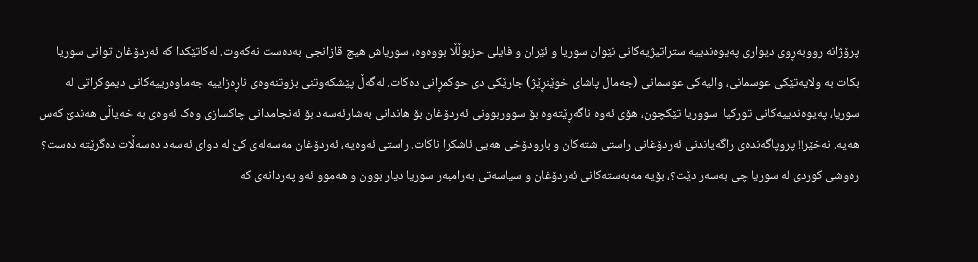پرۆژانه‌ رووبه‌ڕوى دیوارى په‌یوه‌ندییه‌ ستراتیژیه‌کانى نێوان سوریا و ئێران و فایلى حزبوڵڵا بووه‌وه‌، سوریاش هیچ قازانجى به‌ده‌ست نه‌که‌وت. له‌کاتێکدا که‌ ئه‌ردۆغان توانى سوریا بکات به‌ ولایه‌تێکى عوسمانی، والیه‌کى عوسمانى (جه‌مال پاشاى خوێنڕێژ) جارێکى دى حوکمڕانى ده‌کات. له‌گه‌ڵ پێشکه‌وتنى بزوتنه‌وه‌ى ناڕه‌زاییه‌ جه‌ماوه‌رییه‌کانى دیموکراتى له‌ سوریا، په‌یوه‌ندییه‌کانى تورکیا ‌ سووریا تێکچون، هۆى ئه‌وه‌ ناگه‌ڕێته‌وه‌ بۆ سووربوونى ئه‌ردۆغان بۆ هاندانى به‌شارئه‌سه‌د بۆ ئه‌نجامدانى چاکسازى وه‌ک ئه‌وه‌ى به‌ خه‌یاڵى هه‌ندێ که‌س هه‌یه‌. نه‌خێر!! پروپاگه‌نده‌ى راگه‌یاندنى ئه‌ردۆغانى راستى شته‌کان و بارودۆخى هه‌یى ئاشکرا ناکات. راستى ئه‌وه‌یه‌، ئه‌ردۆغان مه‌سه‌له‌ى کێ له‌ دواى ئه‌سه‌د ده‌سه‌ڵات ده‌گرێته‌ ده‌ست؟ ره‌وشى کوردى له‌ سوریا چى به‌سه‌ر دێت؟، بۆیه‌ مه‌به‌سته‌کانى ئه‌ردۆغان و سیاسه‌تى به‌رامبه‌ر سوریا دیار بوون و هه‌موو ئه‌و په‌ردانه‌ى که‌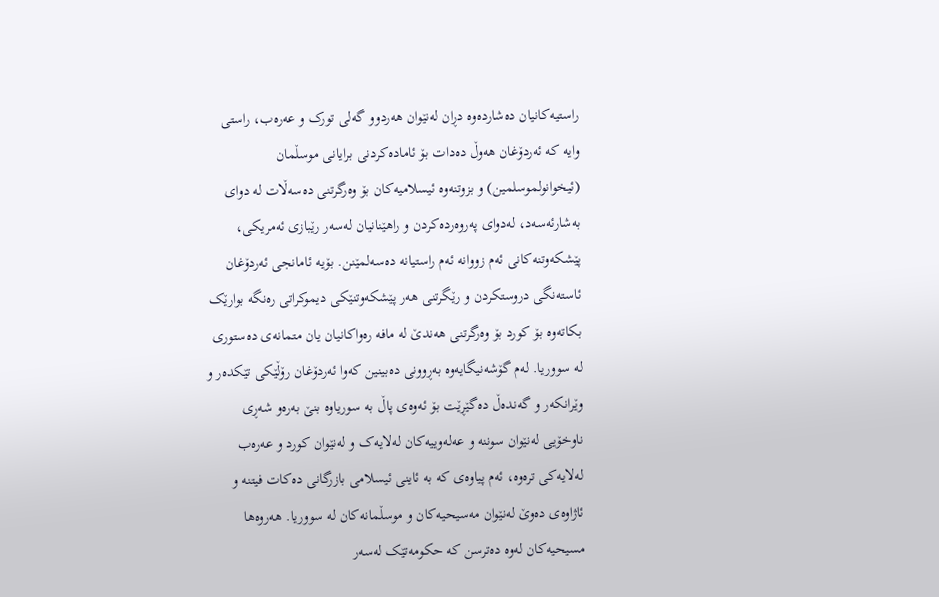راستیه‌کانیان ده‌شارده‌وه‌ دڕان له‌نێوان هه‌ردوو گه‌لى تورک و عه‌ره‌ب، راستى وایه‌ که‌ ئه‌ردۆغان هه‌وڵ ده‌دات بۆ ئاماده‌کردنى برایانى موسڵمان (ئیخوانولموسلمین) و بزوتنه‌وه‌ ئیسلامیه‌کان بۆ وه‌رگرتنى ده‌سه‌ڵات له‌ دواى به‌شارئه‌سه‌د، له‌دواى په‌روه‌رده‌کردن و راهێنانیان له‌سه‌ر رێبازى ئه‌مریکی، پێشکه‌وتنه‌کانى ئه‌م زووانه‌ ئه‌م راستیانه‌ ده‌سه‌لمێنن. بۆیه‌ ئامانجى ئه‌ردۆغان ئاسته‌نگى دروستکردن و رێگرتنى هه‌ر پێشکه‌وتنێکى دیموکراتى ره‌نگه‌ بوارێک بکاته‌وه‌ بۆ کورد بۆ وه‌رگرتنى هه‌ندێ له‌ مافه‌ ره‌واکانیان یان متمانه‌ى ده‌ستورى له‌ سووریا. له‌م گۆشه‌نیگایه‌وه‌ به‌ڕوونى ده‌بینین که‌وا ئه‌ردۆغان رۆڵێکى تێکده‌ر و وێرانکه‌ر و گه‌نده‌ڵ ده‌گێڕێت بۆ ئه‌وه‌ى پاڵ به‌ سوریاوه‌ بنێ به‌ره‌و شه‌ڕى ناوخۆیى له‌نێوان سوننه‌ و عه‌له‌وییه‌کان له‌لایه‌ک و له‌نێوان کورد و عه‌ره‌ب له‌لایه‌کى تره‌وه‌، ئه‌م پیاوه‌ى که‌ به‌ ئاینى ئیسلامى بازرگانى ده‌کات فیتنه‌ و ئاژاوه‌ى ده‌وێ له‌نێوان مه‌سیحیه‌کان و موسڵمانه‌کان له‌ سووریا. هه‌روه‌ها مسیحیه‌کان له‌وه‌ ده‌ترسن که‌ حکومه‌تێک له‌سه‌ر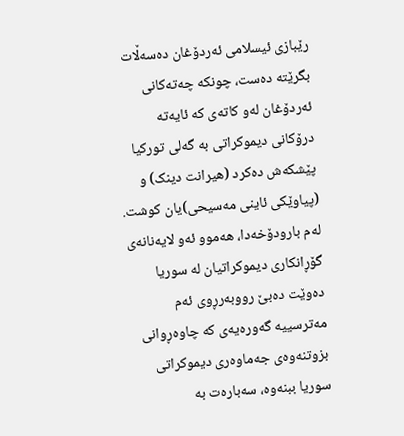رێبازى ئیسلامى ئه‌ردۆغان ده‌سه‌ڵات بگرێته‌ ده‌ست، چونکه‌ چه‌ته‌کانى ئه‌ردۆغان له‌و کاته‌ى که‌ ئایه‌ته‌ درۆکانى دیموکراتى به‌ گه‌لى تورکیا پێشکه‌ش ده‌کرد (هیرانت دینک) و (پیاوێکى ئاینى مه‌سیحی)یان کوشت.
له‌م بارودۆخه‌دا، هه‌موو ئه‌و لایه‌نانه‌ى گۆڕانکارى دیموکراتیان له‌ سوریا ده‌وێت ده‌بێ رووبه‌رڕوى ئه‌م مه‌ترسییه‌ گه‌وره‌یه‌ى که‌ چاوه‌ڕوانى بزوتنه‌وه‌ى جه‌ماوه‌رى دیموکراتى سوریا ببنه‌وه‌، سه‌باره‌ت به‌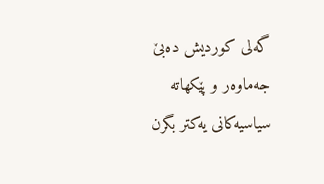گه‌لى کوردیش ده‌بێ جه‌ماوه‌ر و پێکهاته‌ سیاسیه‌کانى یه‌کتر بگرن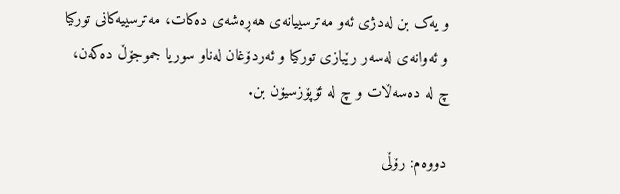و یه‌ک بن له‌دژى ئه‌و مه‌ترسییانه‌ى هه‌ڕه‌شه‌ى ده‌کات، مه‌ترسییه‌کانى تورکیا و ئه‌وانه‌ى له‌سه‌ر رێبازى تورکیا و ئه‌ردۆغان له‌ناو سوریا جموجۆڵ ده‌که‌ن، چ له‌ ده‌سه‌ڵات و چ له‌ ئۆپۆزسیۆن بن.

دووه‌م: رۆڵى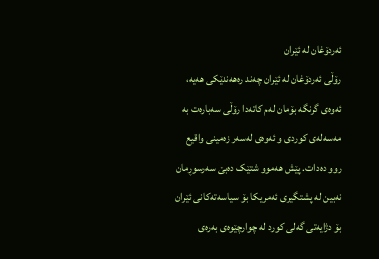ئه‌ردۆغان له‌ ئێران
رۆڵى ئه‌ردۆغان له‌ ئێران چه‌ند ره‌هه‌ندێکى هه‌یه‌، ئه‌وه‌ى گرنگه‌ بۆمان له‌م کاته‌دا رۆڵى سه‌باره‌ت به‌ مه‌سه‌له‌ى کوردى و ئه‌وه‌ى له‌سه‌ر زه‌مینى واقیع روو ده‌دات. پێش هه‌موو شتێک ده‌بێ سه‌رسوڕمان نه‌بین له‌ پشتگیرى ئه‌مریکا بۆ سیاسه‌ته‌کانى ئێران بۆ دژایه‌تى گه‌لى کورد له‌ چوارچێوه‌ى به‌ره‌ى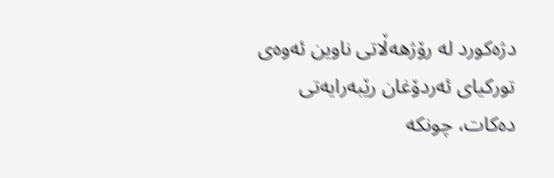دژه‌کورد له‌ رۆژهه‌ڵاتى ناوین ئه‌وه‌ى تورکیاى ئه‌ردۆغان رێبه‌رایه‌تى ده‌کات، چونکه‌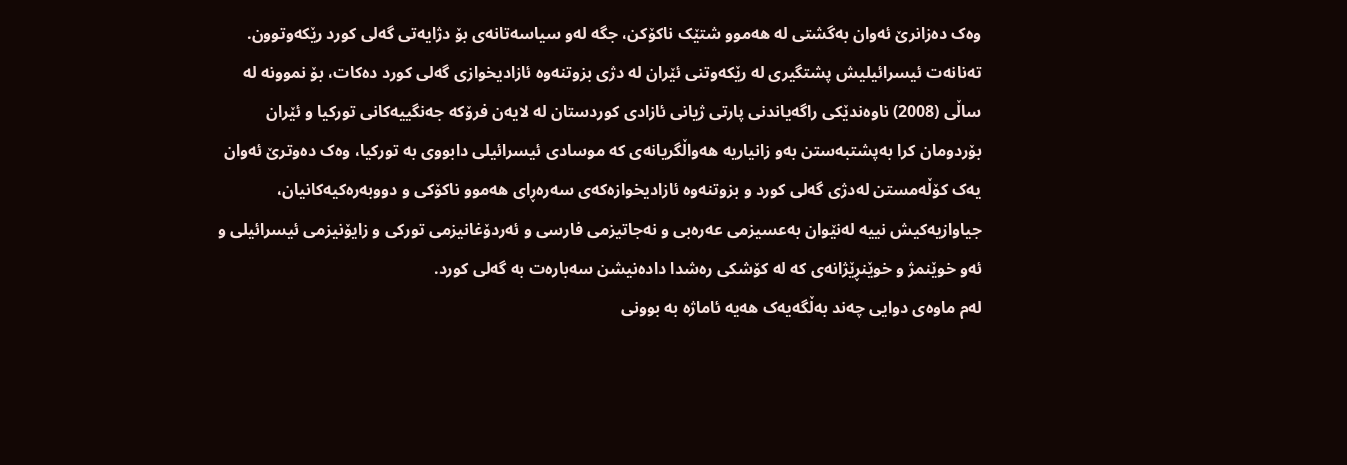وه‌ک ده‌زانرێ ئه‌وان به‌گشتى له‌ هه‌موو شتێک ناکۆکن، جگه‌ له‌و سیاسه‌تانه‌ى بۆ دژایه‌تى گه‌لى کورد رێکه‌وتوون. ته‌نانه‌ت ئیسرائیلیش پشتگیرى له‌ رێکه‌وتنى ئێران له‌ دژى بزوتنه‌وه‌ ئازادیخوازى گه‌لى کورد ده‌کات، بۆ نموونه‌ له‌ ساڵى (2008) ناوه‌ندێکى راگه‌یاندنى پارتى ژیانى ئازادى کوردستان له‌ لایه‌ن فرۆکه‌ جه‌نگییه‌کانى تورکیا و ئێران بۆردومان کرا به‌پشتبه‌ستن به‌و زانیاریه‌ هه‌واڵگریانه‌ى که‌ موسادى ئیسرائیلى دابووى به‌ تورکیا، وه‌ک ده‌وترێ ئه‌وان یه‌ک کۆڵه‌مستن له‌دژى گه‌لى کورد و بزوتنه‌وه‌ ئازادیخوازه‌که‌ى سه‌ره‌ڕاى هه‌موو ناکۆکى و دووبه‌ره‌کیه‌کانیان، جیاوازیه‌کیش نییه‌ له‌نێوان به‌عسیزمى عه‌ره‌بى و نه‌جاتیزمى فارسى و ئه‌ردۆغانیزمى تورکى و زایۆنیزمى ئیسرائیلى و ئه‌و خوێنمژ و خوێنڕێژانه‌ى که‌ له‌ کۆشکى ره‌شدا داده‌نیشن سه‌باره‌ت به‌ گه‌لى کورد.
له‌م ماوه‌ى دوایى چه‌ند به‌ڵگه‌یه‌ک هه‌یه‌ ئاماژه‌ به‌ بوونى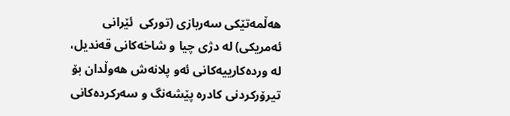هه‌ڵمه‌تێکى سه‌ربازى (تورکی ‌ ئێرانی ‌ ئه‌مریکی) له‌ دژى چیا و شاخه‌کانى قه‌ندیل، له‌ ورده‌کارییه‌کانى ئه‌و پلانه‌ش هه‌وڵدان بۆ تیرۆرکردنى کادره‌ پێشه‌نگ و سه‌رکرده‌کانى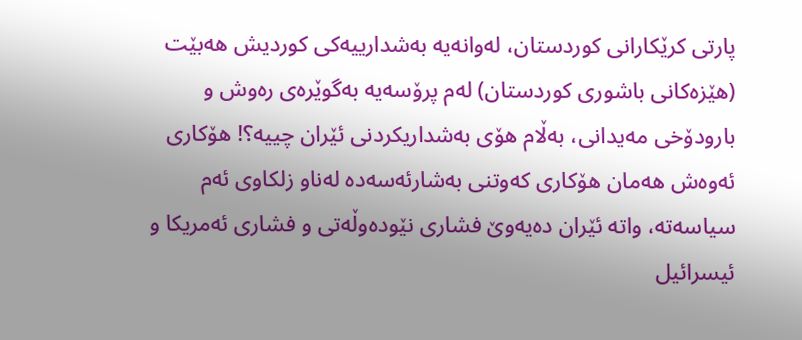پارتى کرێکارانى کوردستان، له‌وانه‌یه‌ به‌شدارییه‌کى کوردیش هه‌بێت (هێزه‌کانى باشورى کوردستان) له‌م پرۆسه‌یه‌ به‌گوێره‌ى ره‌وش و بارودۆخى مه‌یدانی، به‌ڵام هۆى به‌شداریکردنى ئێران چییه‌؟! هۆکارى ئه‌وه‌ش هه‌مان هۆکارى که‌وتنى به‌شارئه‌سه‌ده‌ له‌ناو زلکاوى ئه‌م سیاسه‌ته‌، واته‌ ئێران ده‌یه‌وێ فشارى نێوده‌وڵه‌تى و فشارى ئه‌مریکا و ئیسرائیل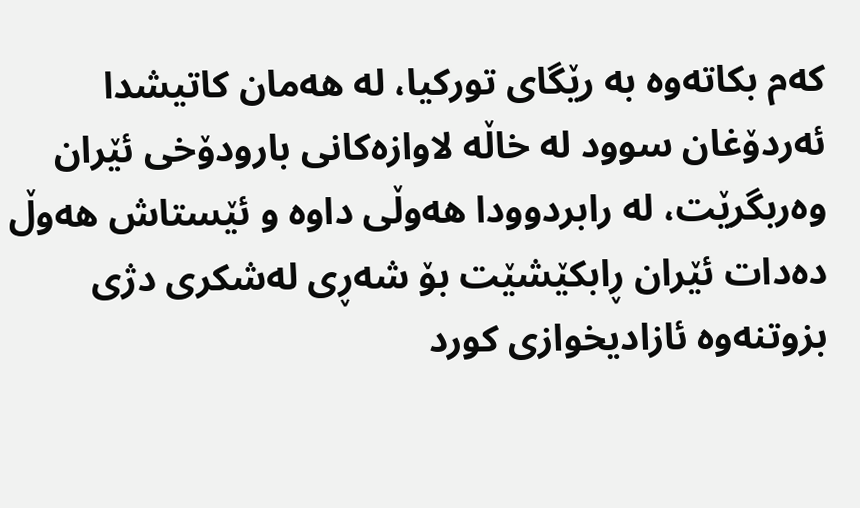که‌م بکاته‌وه‌ به‌ رێگاى تورکیا، له‌ هه‌مان کاتیشدا ئه‌ردۆغان سوود له‌ خاڵه‌ لاوازه‌کانى بارودۆخى ئێران وه‌ربگرێت، له‌ رابردوودا هه‌وڵى داوه‌ و ئێستاش هه‌وڵ ده‌دات ئێران ڕابکێشێت بۆ شه‌ڕى له‌شکرى دژى بزوتنه‌وه‌ ئازادیخوازى کورد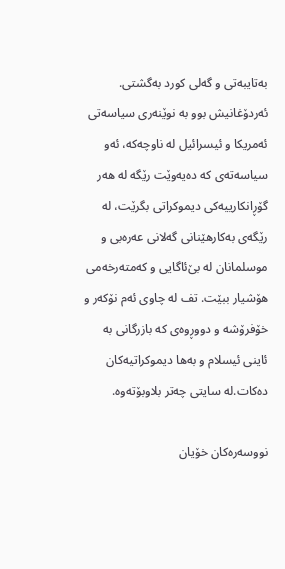به‌تایبه‌تى و گه‌لى کورد به‌گشتی. ئه‌ردۆغانیش بوو به‌ نوێنه‌رى سیاسه‌تى ئه‌مریکا و ئیسرائیل له‌ ناوچه‌که‌، ئه‌و سیاسه‌ته‌ى که‌ ده‌یه‌وێت رێگه‌ له‌ هه‌ر گۆڕانکارییه‌کى دیموکراتى بگرێت، له‌ رێگه‌ى به‌کارهێنانى گه‌لانى عه‌ره‌بى و موسلمانان له‌ بێ‌ئاگایى و که‌مته‌رخه‌مى هۆشیار ببێت. تف له‌ چاوى ئه‌م نۆکه‌ر و خۆفرۆشه‌ و دووڕوه‌ى که‌ بازرگانى به‌ ئاینى ئیسلام و به‌ها دیموکراتیه‌کان ده‌کات.له‌ سایتی چه‌تر بلاوبۆته‌وه‌.

نووسەرەکان خۆیان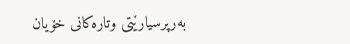بەرپرسیارێتی وتارەکانی خۆیان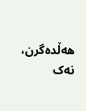هەڵدەگرن، نەک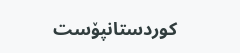کوردستانپۆست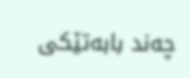چەند بابەتێکی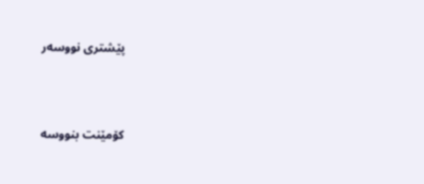پێشتری نووسەر




کۆمێنت بنووسە